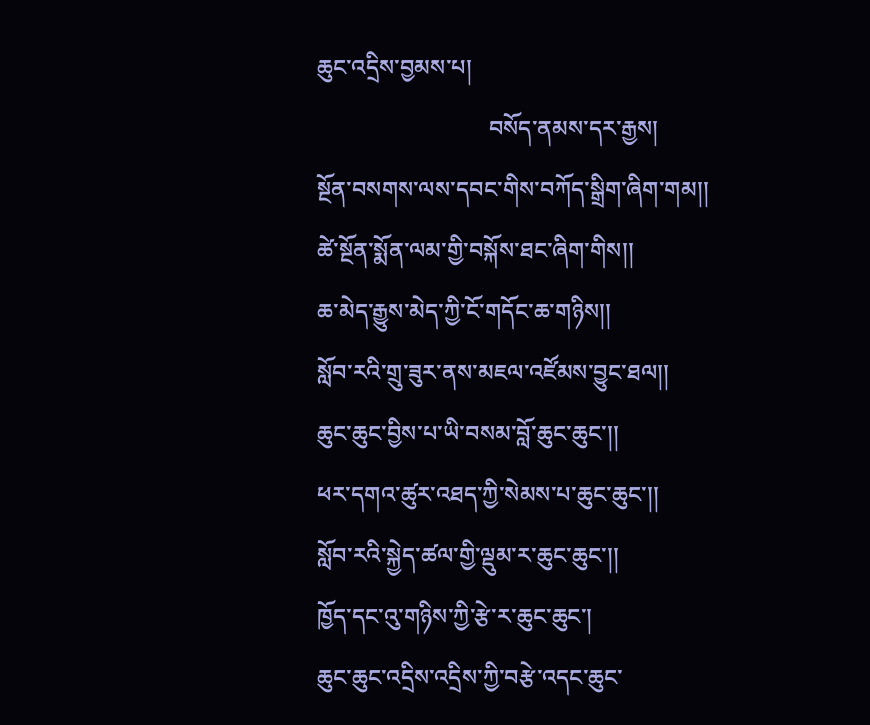ཆུང་འདྲིས་བྱམས་པ།
                              བསོད་ནམས་དར་རྒྱས།
སྔོན་བསགས་ལས་དབང་གིས་བཀོད་སྒྲིག་ཞིག་གམ།།
ཚེ་སྔོན་སྨོན་ལམ་གྱི་བསྐོས་ཐང་ཞིག་གིས།།
ཆ་མེད་རྒྱུས་མེད་ཀྱི་ངོ་གདོང་ཆ་གཉིས།།
སློབ་རའི་གྲུ་ཟུར་ནས་མཇལ་འཛོམས་བྱུང་ཐལ།།
ཆུང་ཆུང་བྱིས་པ་ཡི་བསམ་བློ་ཆུང་ཆུང་།།
ཕར་དགའ་ཚུར་འཐད་ཀྱི་སེམས་པ་ཆུང་ཆུང་།།
སློབ་རའི་སྐྱེད་ཚལ་གྱི་ལྡུམ་ར་ཆུང་ཆུང་།།
ཁྱོད་དང་འུ་གཉིས་ཀྱི་རྩེ་ར་ཆུང་ཆུང་།
ཆུང་ཆུང་འདྲིས་འདྲིས་ཀྱི་བརྩེ་འདང་ཆུང་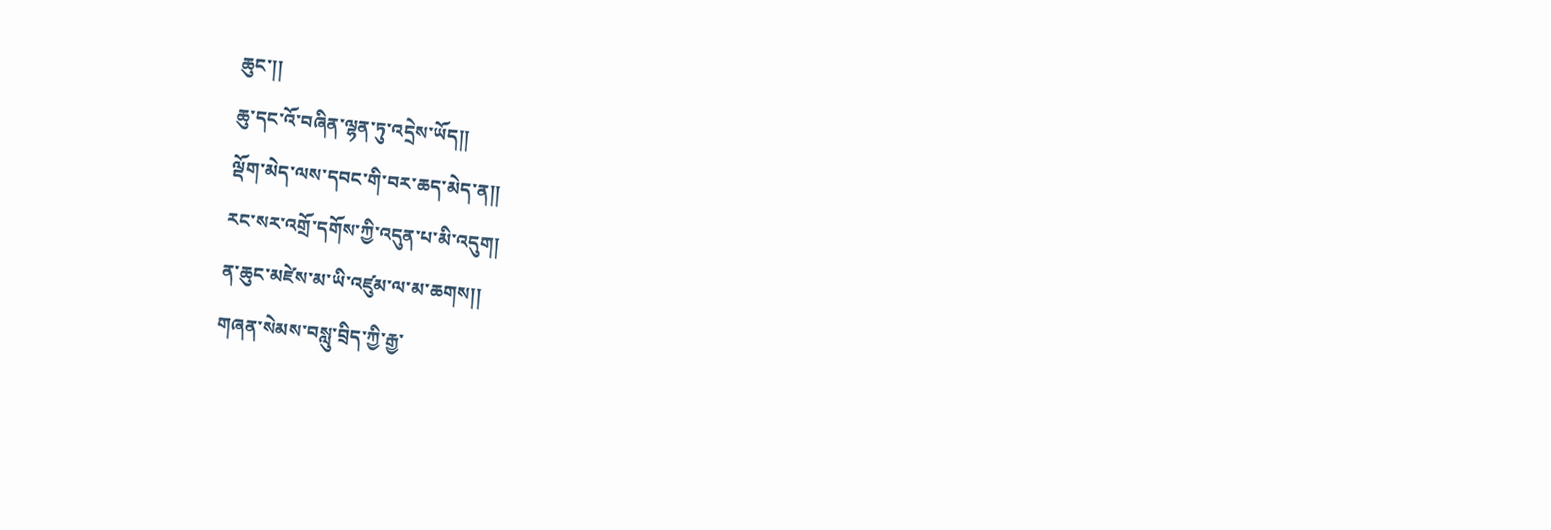ཆུང་།།
ཆུ་དང་འོ་བཞིན་ལྷན་ཏུ་འདྲེས་ཡོད།།
ལྡོག་མེད་ལས་དབང་གི་བར་ཆད་མེད་ན།།
རང་སར་འགྲོ་དགོས་ཀྱི་འདུན་པ་མི་འདུག།
ན་ཆུང་མཛེས་མ་ཡི་འཛུམ་ལ་མ་ཆགས།།
གཞན་སེམས་བསླུ་བྲིད་ཀྱི་རྒྱ་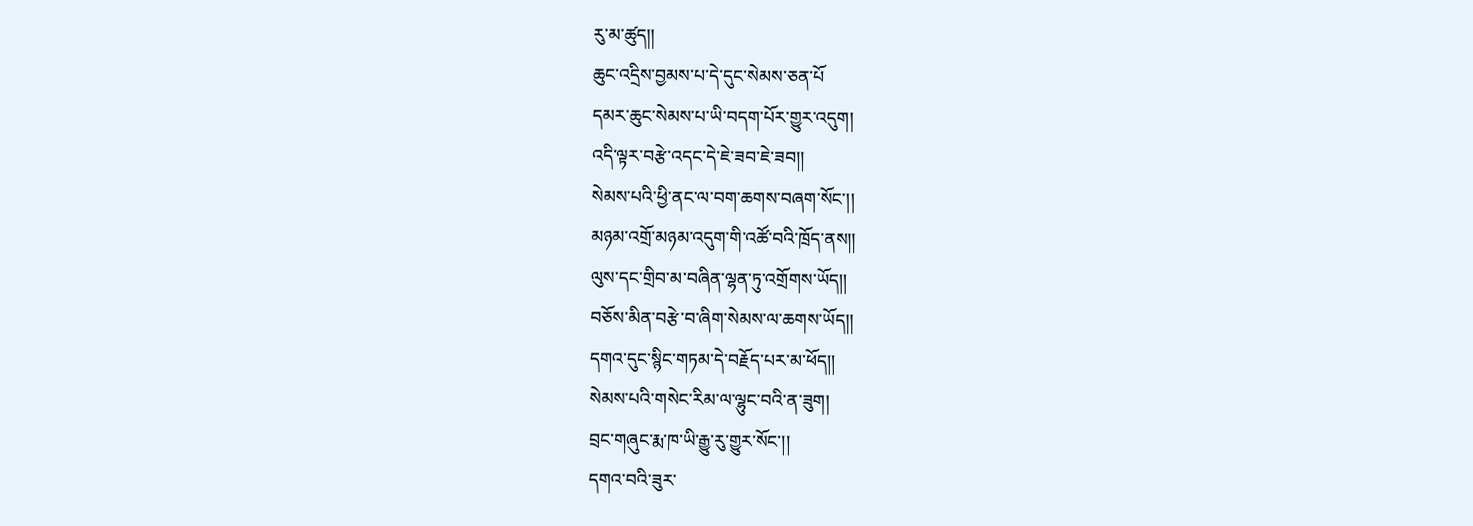རུ་མ་ཚུད།།
ཆུང་འདྲིས་བྱམས་པ་དེ་དུང་སེམས་ཅན་པོ
དམར་ཆུང་སེམས་པ་ཡི་བདག་པོར་གྱུར་འདུག།
འདི་ལྟར་བརྩེ་འདང་དེ་ཇེ་ཟབ་ཇེ་ཟབ།།
སེམས་པའི་ཕྱི་ནང་ལ་བག་ཆགས་བཞག་སོང་།།
མཉམ་འགྲོ་མཉམ་འདུག་གི་འཚོ་བའི་ཁྲོད་ནས།།
ལུས་དང་གྲིབ་མ་བཞིན་ལྷན་ཏུ་འགྲོགས་ཡོད།།
བཅོས་མིན་བརྩེ་བ་ཞིག་སེམས་ལ་ཆགས་ཡོད།།
དགའ་དུང་སྙིང་གཏམ་དེ་བརྗོད་པར་མ་ཕོད།།
སེམས་པའི་གསེང་རིམ་ལ་ལྷུང་བའི་ན་ཟུག།
བྲང་གཞུང་རྨ་ཁ་ཡི་རྒྱུ་རུ་གྱུར་སོང་།།
དགའ་བའི་ཟུར་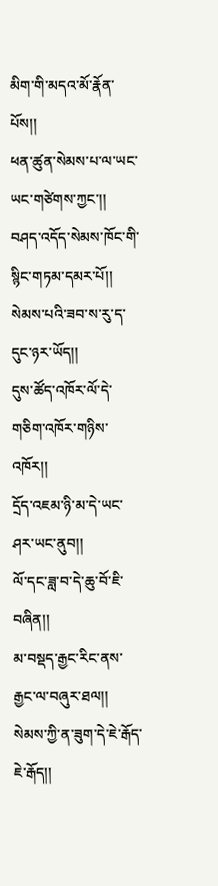མིག་གི་མདའ་མོ་རྣོན་པོས།།
ཕན་ཚུན་སེམས་པ་ལ་ཡང་ཡང་གཙེགས་ཀྱང་།།
བཤད་འདོད་སེམས་ཁོང་གི་སྙིང་གཏམ་དམར་པོ།།
སེམས་པའི་ཟབ་ས་རུ་ད་དུང་ཉར་ཡོད།།
དུས་ཚོད་འཁོར་ལོ་དེ་གཅིག་འཁོར་གཉིས་འཁོར།།
དྲོད་འཇམ་ཉི་མ་དེ་ཡང་ཤར་ཡང་ནུབ།།
ལོ་དང་ཟླ་བ་དེ་ཆུ་བོ་ཇི་བཞིན།།
མ་བསྡད་རྒྱང་རིང་ནས་རྒྱང་ལ་བཞུར་ཐལ།།
སེམས་ཀྱི་ན་ཟུག་དེ་ཇེ་རྒོད་ཇེ་རྒོད།།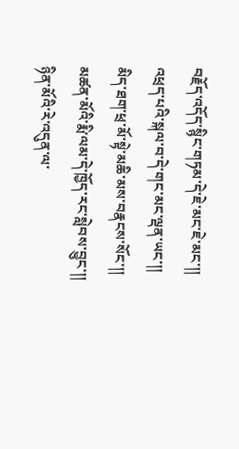བརྗོད་འདོད་སྙིང་གཏམ་དེ་ཇེ་མང་ཇེ་མང་།།
འཕྲད་པའི་སྐལ་བ་དེ་གང་མང་ལྡན་ཡང་།།
མིད་ཐག་ཕྲ་མོ་སྟེ་མཆི་མས་བརྣངས་སོང་།།
མཚན་མོའི་རྨི་ལམ་དེ་ཁྱོད་རང་སླེབས་བྱུང་།།
ཉིན་མོའི་རེ་འདུན་ལ་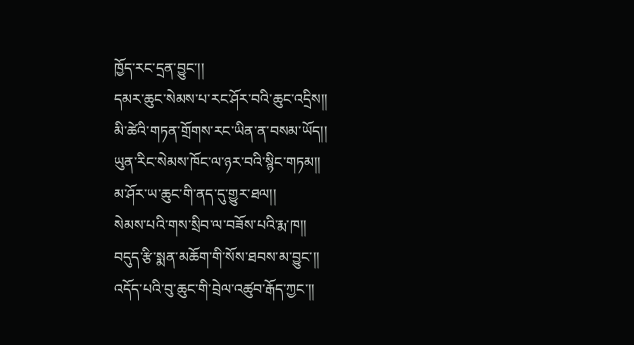ཁྱོད་རང་དྲན་བྱུང་།།
དམར་ཆུང་སེམས་པ་རང་ཤོར་བའི་ཆུང་འདྲིས།།
མི་ཚེའི་གཏན་གྲོགས་རང་ཡིན་ན་བསམ་ཡོད།།
ཡུན་རིང་སེམས་ཁོང་ལ་ཉར་བའི་སྙིང་གཏམ།།
མ་ཤོར་ཡ་ཆུང་གི་ནད་དུ་གྱུར་ཐལ།།
སེམས་པའི་གས་སྲིབ་ལ་བཟོས་པའི་རྨ་ཁ།།
བདུད་རྩི་སྨན་མཆོག་གི་སོས་ཐབས་མ་བྱུང་།།
འདོད་པའི་བུ་ཆུང་གི་བྲེལ་འཚུབ་རྒོད་ཀྱང་།།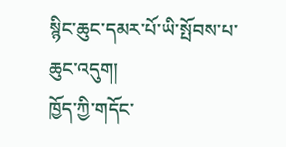སྙིང་ཆུང་དམར་པོ་ཡི་སྤོབས་པ་ཆུང་འདུག།
ཁྱོད་ཀྱི་གདོང་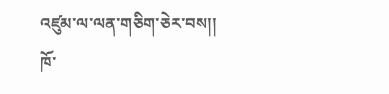འཛུམ་ལ་ལན་གཅིག་ཅེར་བས།།
ཁོ་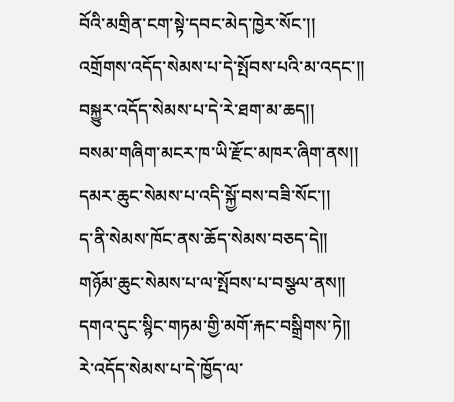བོའི་མགྲིན་ངག་སྟེ་དབང་མེད་ཁྱེར་སོང་།།
འགྲོགས་འདོད་སེམས་པ་དེ་སྤོབས་པའི་མ་འདང་།།
བསྐྱུར་འདོད་སེམས་པ་དེ་རེ་ཐག་མ་ཆད།།
བསམ་གཞིག་མངར་ཁ་ཡི་རྫོང་མཁར་ཞིག་ནས།།
དམར་ཆུང་སེམས་པ་འདི་སྐྱོ་བས་བཟི་སོང་།།
ད་ནི་སེམས་ཁོང་ནས་ཆོད་སེམས་བཅད་དེ།།
གཉོམ་ཆུང་སེམས་པ་ལ་སྤོབས་པ་བསྩལ་ནས།།
དགའ་དུང་སྙིང་གཏམ་གྱི་མགོ་རྐང་བསྒྲིགས་ཏེ།།
རེ་འདོད་སེམས་པ་དེ་ཁྱོད་ལ་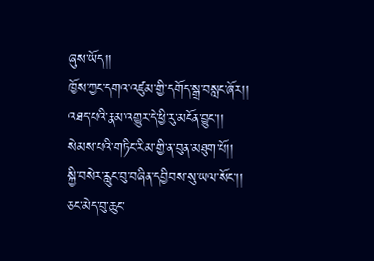ཞུས་ཡོད།།
ཁྱོས་ཀྱང་དགའ་འཛུམ་གྱི་དགོད་སྒྲ་བསླང་ཞོར།།
འཐད་པའི་རྣམ་འགྱུར་དེ་ཕྱི་རུ་མངོན་བྱུང་།།
སེམས་པའི་གཏིང་རིམ་གྱི་ན་བུན་མཐུག་པོ།།
སྐྱི་བསེར་རླུང་བུ་བཞིན་དབྱིབས་སུ་ཡལ་སོང་།།
ཅང་མེད་བུ་ཆུང་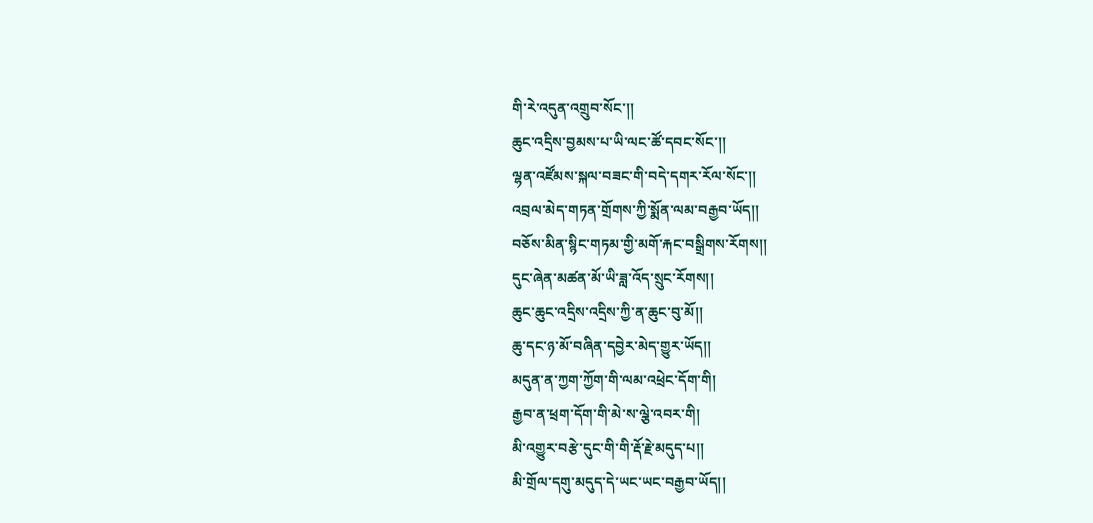གི་རེ་འདུན་འགྲུབ་སོང་།།
ཆུང་འདྲིས་བྱམས་པ་ཡི་ལང་ཚོ་དབང་སོང་།།
ལྷན་འཛོམས་སྐལ་བཟང་གི་བདེ་དགར་རོལ་སོང་།།
འབྲལ་མེད་གཏན་གྲོགས་ཀྱི་སྨོན་ལམ་བརྒྱབ་ཡོད།།
བཅོས་མིན་སྙིང་གཏམ་གྱི་མགོ་རྐང་བསྒྲིགས་རོགས།།
དུང་ཞེན་མཚན་མོ་ཡི་ཟླ་འོད་སྲུང་རོགས།།
ཆུང་ཆུང་འདྲིས་འདྲིས་ཀྱི་ན་ཆུང་བུ་མོ།།
ཆུ་དང་ཉ་མོ་བཞིན་དབྱེར་མེད་གྱུར་ཡོད།།
མདུན་ན་ཀྱག་ཀྱོག་གི་ལམ་འཕྲེང་དོག་གི།
རྒྱབ་ན་ཕྲག་དོག་གི་མེ་ས་ལྕེ་འབར་གི།
མི་འགྱུར་བརྩེ་དུང་གི་གི་རྡོ་རྗེ་མདུད་པ།།
མི་གྲོལ་དགུ་མདུད་དེ་ཡང་ཡང་བརྒྱབ་ཡོད།།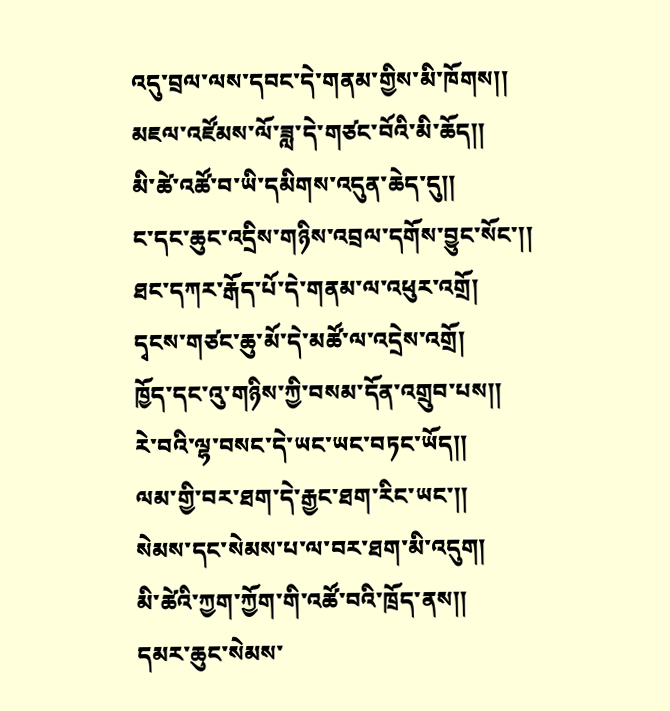འདུ་བྲལ་ལས་དབང་དེ་གནམ་གྱིས་མི་ཁོགས།།
མཇལ་འཛོམས་ལོ་ཟླ་དེ་གཙང་བོའི་མི་ཆོད།།
མི་ཚེ་འཚོ་བ་ཡི་དམིགས་འདུན་ཆེད་དུ།།
ང་དང་ཆུང་འདྲིས་གཉིས་འབྲལ་དགོས་བྱུང་སོང་།།
ཐང་དཀར་རྒོད་པོ་དེ་གནམ་ལ་འཕུར་འགྲོ།
དྭངས་གཙང་ཆུ་མོ་དེ་མཚོ་ལ་འདྲེས་འགྲོ།
ཁྱོད་དང་འུ་གཉིས་ཀྱི་བསམ་དོན་འགྲུབ་པས།།
རེ་བའི་ལྷ་བསང་དེ་ཡང་ཡང་བཏང་ཡོད།།
ལམ་གྱི་བར་ཐག་དེ་རྒྱང་ཐག་རིང་ཡང་།།
སེམས་དང་སེམས་པ་ལ་བར་ཐག་མི་འདུག།
མི་ཚེའི་ཀྱག་ཀྱོག་གི་འཚོ་བའི་ཁྲོད་ནས།།
དམར་ཆུང་སེམས་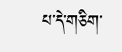པ་དེ་གཅིག་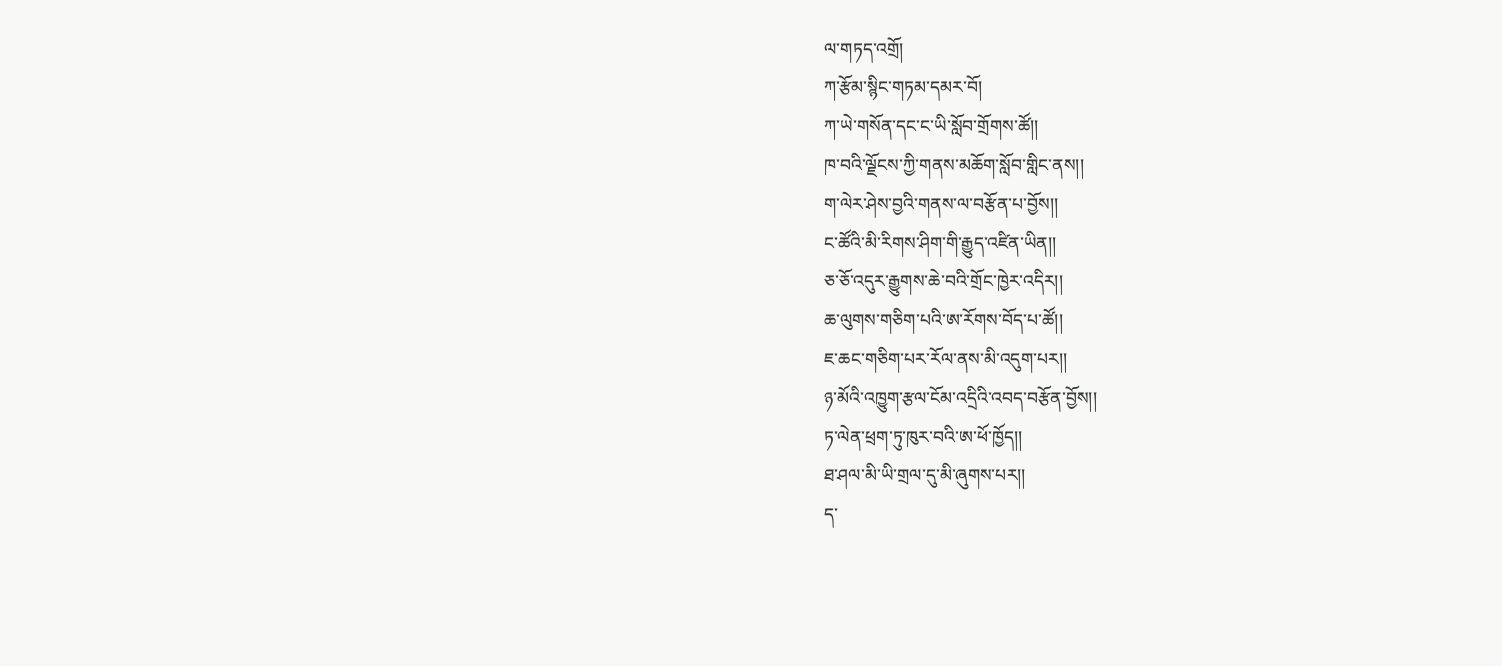ལ་གཏད་འགྲོ།
ཀ་རྩོམ་སྙིང་གཏམ་དམར་བོ།
ཀ་ཡེ་གསོན་དང་ང་ཡི་སློབ་གྲོགས་ཚོ།།
ཁ་བའི་ལྗོངས་ཀྱི་གནས་མཆོག་སློབ་གླིང་ནས།།
ག་ལེར་ཤེས་བྱའི་གནས་ལ་བརྩོན་པ་བྱོས།།
ང་ཚོའི་མི་རིགས་ཤིག་གི་རྒྱུད་འཛིན་ཡིན།།
ཅ་ཅོ་འདུར་རྒྱུགས་ཆེ་བའི་གྲོང་ཁྱེར་འདིར།།
ཆ་ལུགས་གཅིག་པའི་ཨ་རོགས་བོད་པ་ཚོ།།
ཇ་ཆང་གཅིག་པར་རོལ་ནས་མི་འདུག་པར།།
ཉ་མོའི་འཁྱུག་རྩལ་ངོམ་འདྲིའི་འབད་བརྩོན་བྱོས།།
ཏ་ལེན་ཕྲག་ཏུ་ཁུར་བའི་ཨ་ཕོ་ཁྱོད།།
ཐ་ཤལ་མི་ཡི་གྲལ་དུ་མི་ཞུགས་པར།།
ད་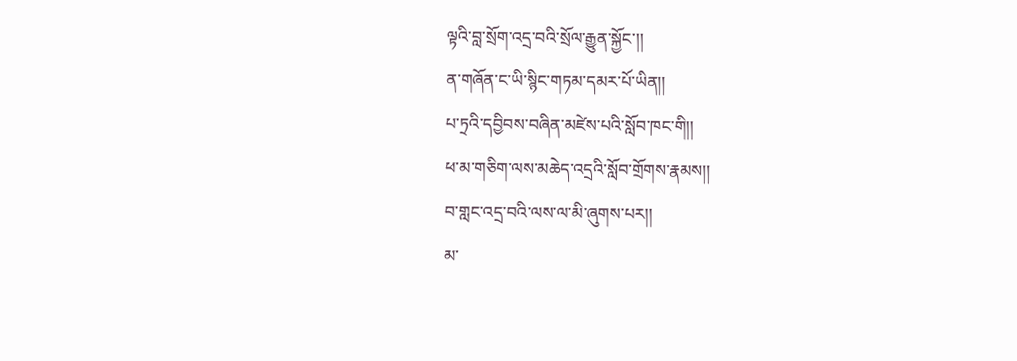ལྟའི་བླ་སྲོག་འདྲ་བའི་སྲོལ་རྒྱུན་སྐྱོང་།།
ན་གཞོན་ང་ཡི་སྙིང་གཏམ་དམར་པོ་ཡིན།།
པ་ཏྲའི་དབྱིབས་བཞིན་མཛེས་པའི་སློབ་ཁང་གི།།
ཕ་མ་གཅིག་ལས་མཆེད་འདྲའི་སློབ་གྲོགས་རྣམས།།
བ་གླང་འདྲ་བའི་ལས་ལ་མི་ཞུགས་པར།།
མ་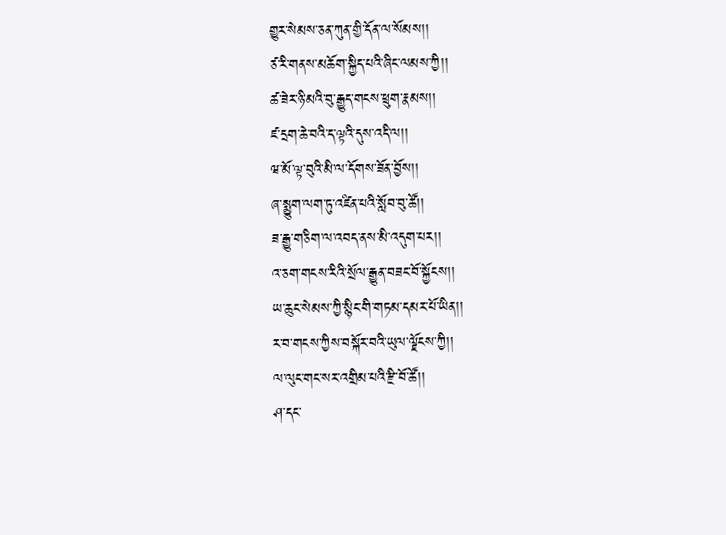གྱུར་སེམས་ཅན་ཀུན་གྱི་དོན་ལ་སོམས།།
ཙ་རི་གནས་མཆོག་སྐྱིད་པའི་ཞིང་ལམས་ཀྱི།།
ཚ་ཟེར་ཉི་མའི་བུ་རྒྱུད་གངས་ཕྲུག་རྣམས།།
ཛ་དྲག་ཆེ་བའི་ད་ལྟའི་དུས་འདི་ལ།།
ཝ་མོ་ལྟ་བུའི་མི་ལ་དོགས་ཟོན་བྱོས།།
ཞ་སྨྱུག་ལག་ཏུ་འཛིན་པའི་སློབ་བུ་ཚོ།།
ཟ་རྒྱུ་གཅིག་ལ་འབད་ནས་མི་འདུག་པར།།
འ་ཅག་གངས་རིའི་སྲོལ་རྒྱུན་བཟང་བོ་སྐྱོངས།།
ཡ་ཆུང་སེམས་ཀྱི་སྙིང་གི་གཏམ་དམར་པོ་ཡིན།།
ར་བ་གངས་ཀྱིས་བསྐོར་བའི་ཡུལ་ལྗོངས་ཀྱི།།
ལ་ལུང་གང་སར་འགྲིམ་པའི་རྫི་བོ་ཚོ།།
ཤ་དང་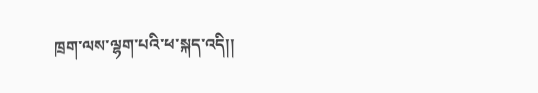ཁྲག་ལས་ལྷག་པའི་ཕ་སྐད་འདི།།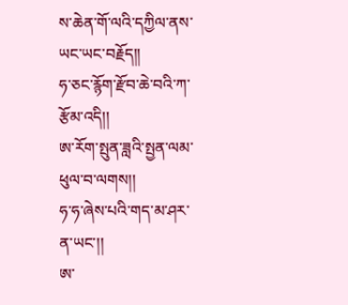ས་ཆེན་གོ་ལའི་དཀྱིལ་ནས་ཡང་ཡང་བརྗོད།།
ཧ་ཅང་རྙོག་རྫོབ་ཆེ་བའི་ཀ་རྩོམ་འདི།།
ཨ་རོག་སྤུན་ཟླའི་སྤྱན་ལམ་ཕུལ་བ་ལགས།།
ཧ་ཧ་ཞེས་པའི་གད་མ་ཤར་ན་ཡང་།།
ཨ་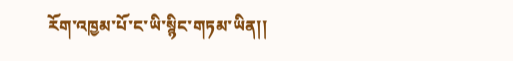རོག་འཁྱམ་པོ་ང་ཡི་སྙིང་གཏམ་ཡིན།།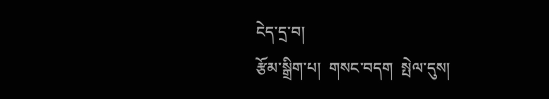ངེད་དྲ་བ།
རྩོམ་སྒྲིག་པ།  གསང་བདག  སྤེལ་དུས།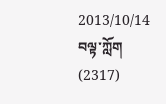2013/10/14 བལྟ་ཀློག (2317)